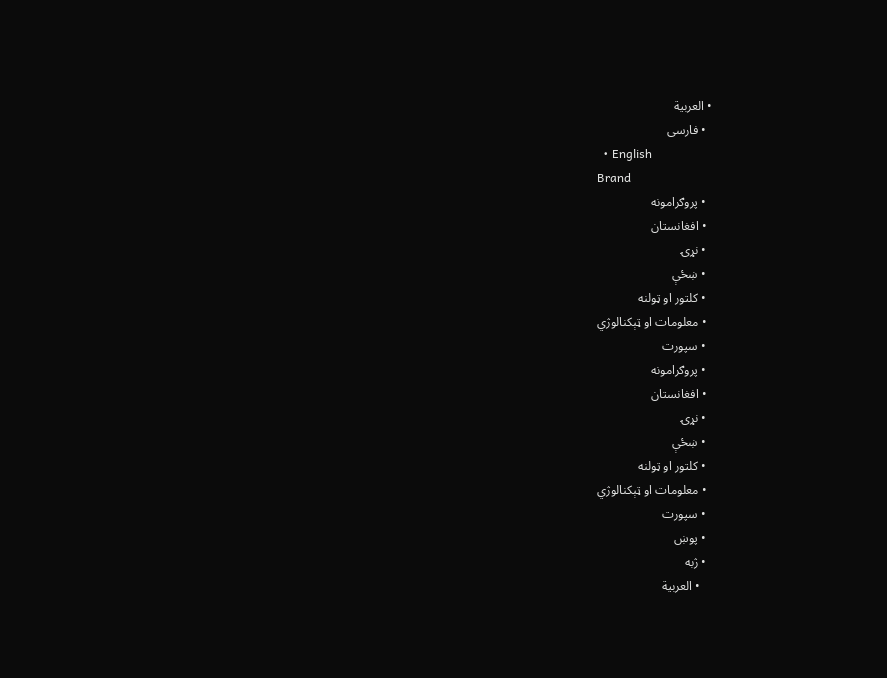• العربية
  • فارسی
  • English
Brand
  • پروګرامونه
  • افغانستان
  • نړۍ
  • ښځې
  • کلتور او ټولنه
  • معلومات او ټېکنالوژي
  • سپورت
  • پروګرامونه
  • افغانستان
  • نړۍ
  • ښځې
  • کلتور او ټولنه
  • معلومات او ټېکنالوژي
  • سپورت
  • پوښ
  • ژبه
    • العربية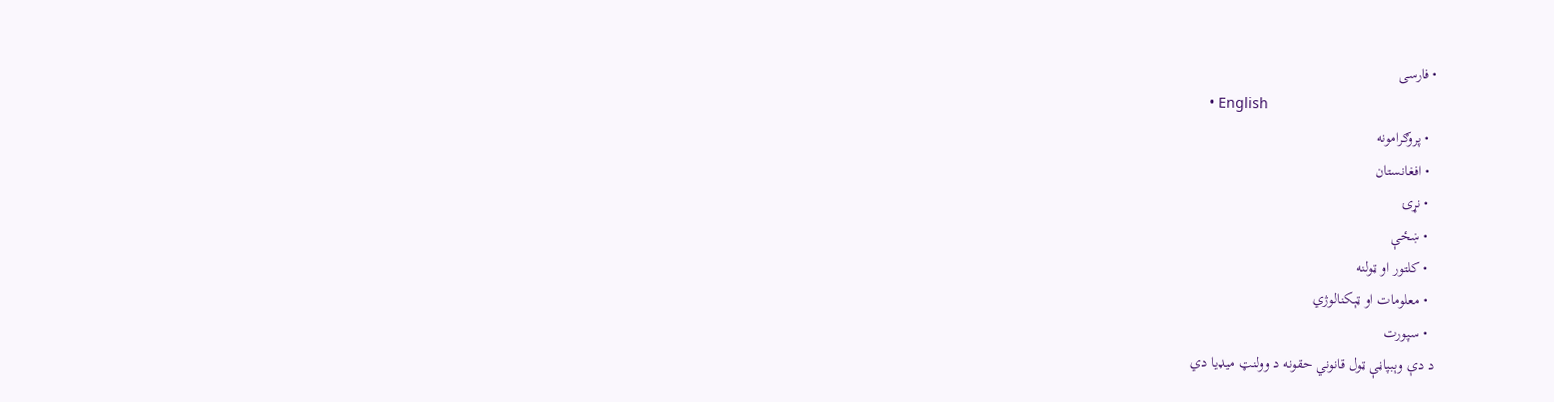• فارسی
    • English
  • پروګرامونه
  • افغانستان
  • نړۍ
  • ښځې
  • کلتور او ټولنه
  • معلومات او ټېکنالوژي
  • سپورت
د دې وېبپاڼې ټول قانوني حقونه د وولنټ میډیا دي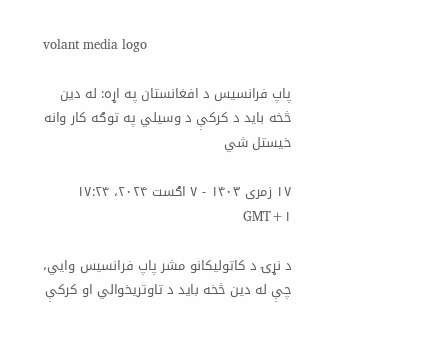volant media logo

پاپ فرانسیس د افغانستان په اړه: له دین څخه باید د کرکې د وسیلي په توګه کار وانه خیستل شي

۱۷ زمری ۱۴۰۳ - ۷ اګست ۲۰۲۴، ۱۷:۲۴ GMT+۱

د نړۍ د کاتولیکانو مشر پاپ فرانسیس وايي، چې له دین څخه باید د تاوتریخوالي او کرکې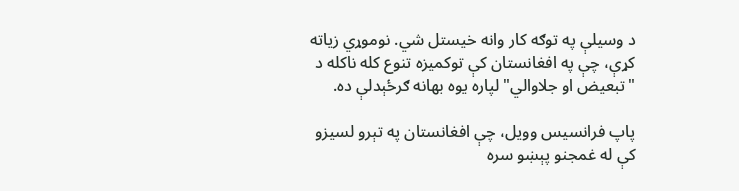د وسیلې په توګه کار وانه خیستل شي. نوموړي زیاته کړې، چې په افغانستان کې توکمیزه تنوع کله ناکله د "تبعیض او جلاوالي" لپاره یوه بهانه ګرځېدلې ده.

پاپ فرانسیس وویل، چې افغانستان په تېرو لسیزو کې له غمجنو پېښو سره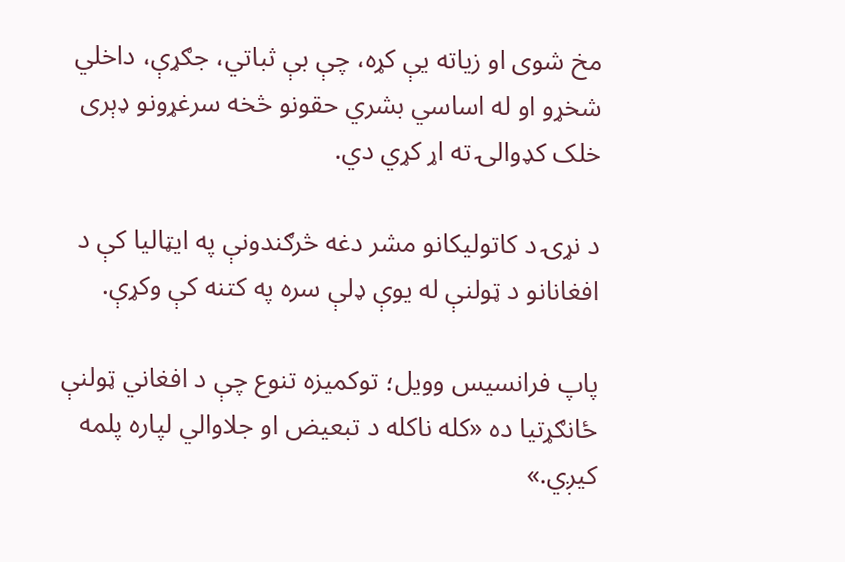مخ شوی او زیاته یې کړه، چې بې ثباتي، جګړې، داخلي شخړو او له اساسي بشري حقونو څخه سرغړونو ډېری خلک کډوالۍ ته اړ کړي دي.

د نړۍ د کاتولیکانو مشر دغه څرګندونې په ایټالیا کې د افغانانو د ټولنې له یوې ډلې سره په کتنه کې وکړې.

پاپ فرانسیس وویل؛ توکمیزه تنوع چې د افغاني ټولنې ځانګړتیا ده «کله ناکله د تبعیض او جلاوالي لپاره پلمه کیږي.»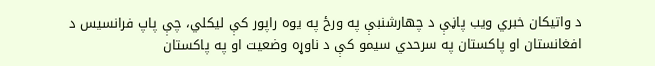د واتیکان خبري ویب پاڼې د چهارشنبې په ورځ په یوه راپور کې لیکلي، چې پاپ فرانسیس د افغانستان او پاکستان په سرحدي سیمو کې د ناوړه وضعیت او په پاکستان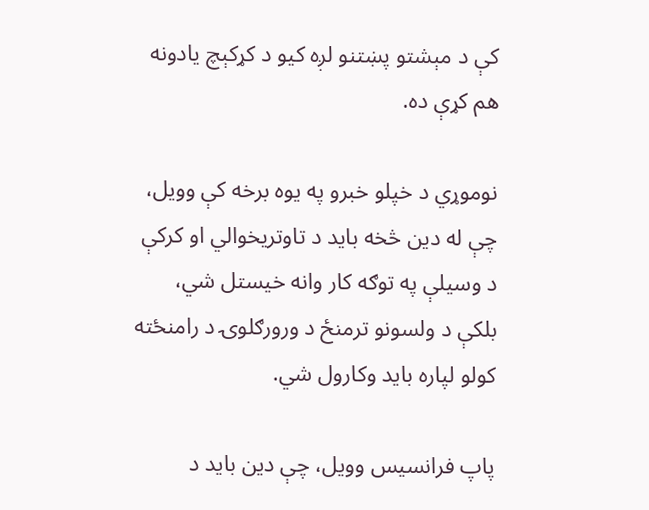کې د مېشتو پښتنو لږه کیو د کړکېچ یادونه هم کړې ده.

نوموړي د خپلو خبرو په يوه برخه کې وويل، چې له دین څخه بايد د تاوتريخوالي او کرکې د وسيلې په توګه کار وانه خیستل شي، بلکې د ولسونو ترمنځ د ورورګلوۍ د رامنځته کولو لپاره بايد وکارول شي.

پاپ فرانسیس وویل، چې دین باید د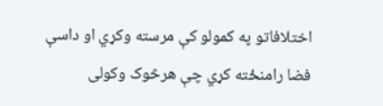اختلافاتو په کمولو کې مرسته وکړي او داسې فضا رامنځته کړي چې هرڅوک وکولی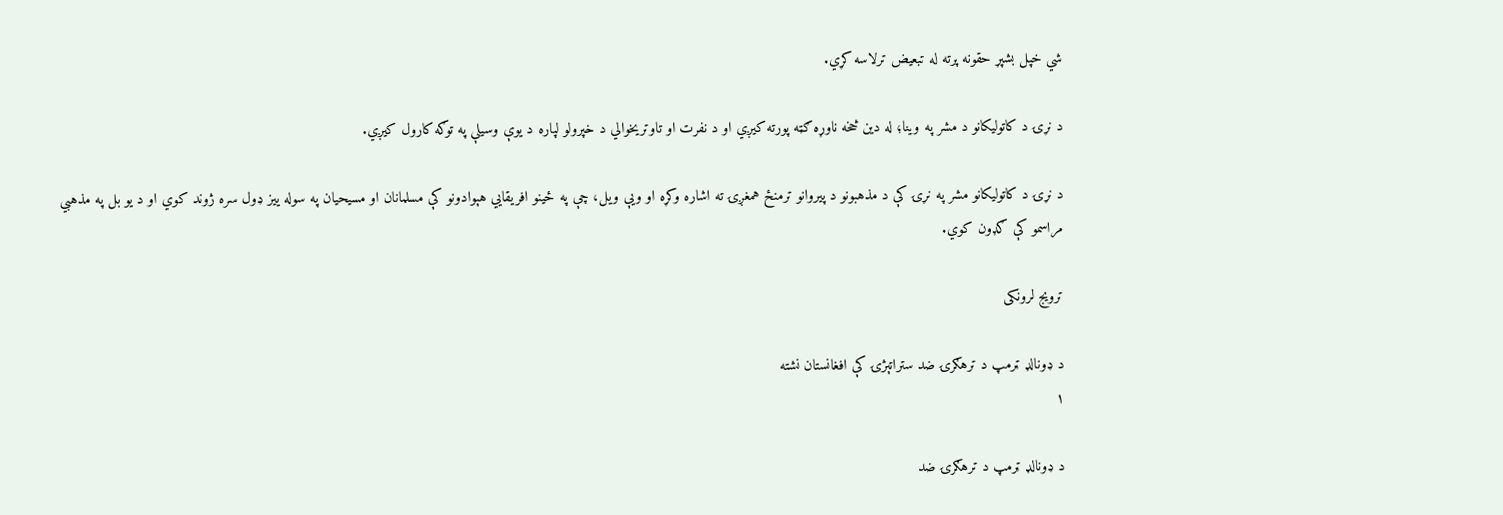شي خپل بشپړ حقونه پرته له تبعیض ترلاسه کړي.

د نړۍ د کاتولیکانو د مشر په وینا؛ له دین څخه ناوړه ګټه پورته کیږي او د نفرت او تاوتریخوالي د خپرولو لپاره د یوې وسیلې په توګه کارول کیږي.

د نړۍ د کاتولیکانو مشر په نړۍ کې د مذهبونو د پیروانو ترمنځ همغږۍ ته اشاره وکړه او ویې ویل، چې په ځینو افریقايي هېوادونو کې مسلمانان او مسیحیان په سوله ییز ډول سره ژوند کوي او د یو بل په مذهبي مراسمو کې ګډون کوي.

ترویج لرونکی

د ډونالډ ټرمپ د ترهګرۍ ضد ستراتېژۍ کې افغانستان نشته
۱

د ډونالډ ټرمپ د ترهګرۍ ضد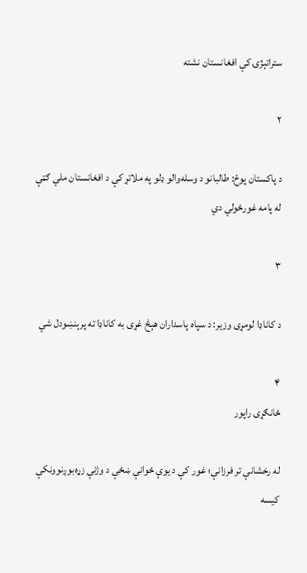ستراتېژۍ کې افغانستان نشته

۲

د پاکستان پوځ: طالبانو د وسله‌والو ډلو په ملاتړ کې د افغانستان ملي ګټې له پامه غورځولي دي

۳

د کاناډا لومړی وزیر: د سپاه پاسداران هېڅ غړی به کاناډا ته پرېنښودل شي

۴
ځانګړی راپور

له رخشانې تر فرزانې؛ غور کې د یوې ځوانې ښځې د وژنې زړه‌بوږنوونکې کیسه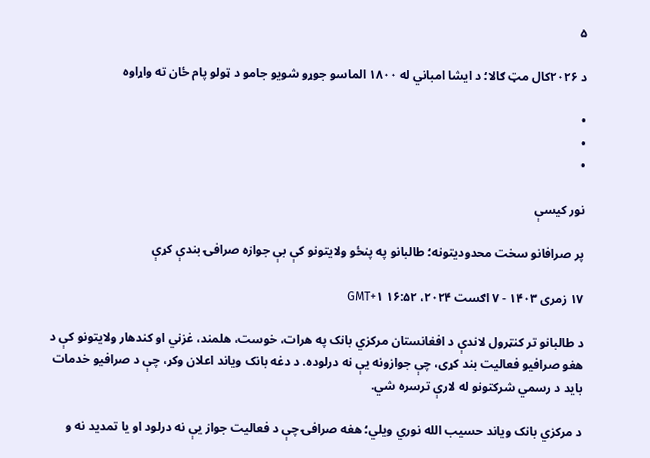۵

د ۲۰۲۶کال مټ ګالا؛ د ایشا امباني له ۱۸۰۰ الماسو جوړو شويو جامو د ټولو پام ځان ته واړاوه

•
•
•

نور کیسې

پر صرافانو سخت محدودیتونه؛ طالبانو په پنځو ولایتونو کې بې جوازه صرافۍ بندې کړې

۱۷ زمری ۱۴۰۳ - ۷ اګست ۲۰۲۴، ۱۶:۵۲ GMT+۱

د طالبانو تر کنټرول لاندې د افغانستان مرکزي بانک په هرات، خوست، هلمند، غزني او کندهار ولایتونو کې د هغو صرافيو فعاليت بند کړی، چې جوازونه یې نه درلوده. د دغه بانک ویاند اعلان وکړ، چې د صرافيو خدمات باید د رسمي شرکتونو له لارې ترسره شي.

د مرکزي بانک ویاند حسیب الله نوري ویلي؛ هغه صرافۍ چې د فعالیت جواز یې نه درلود او یا تمدید نه و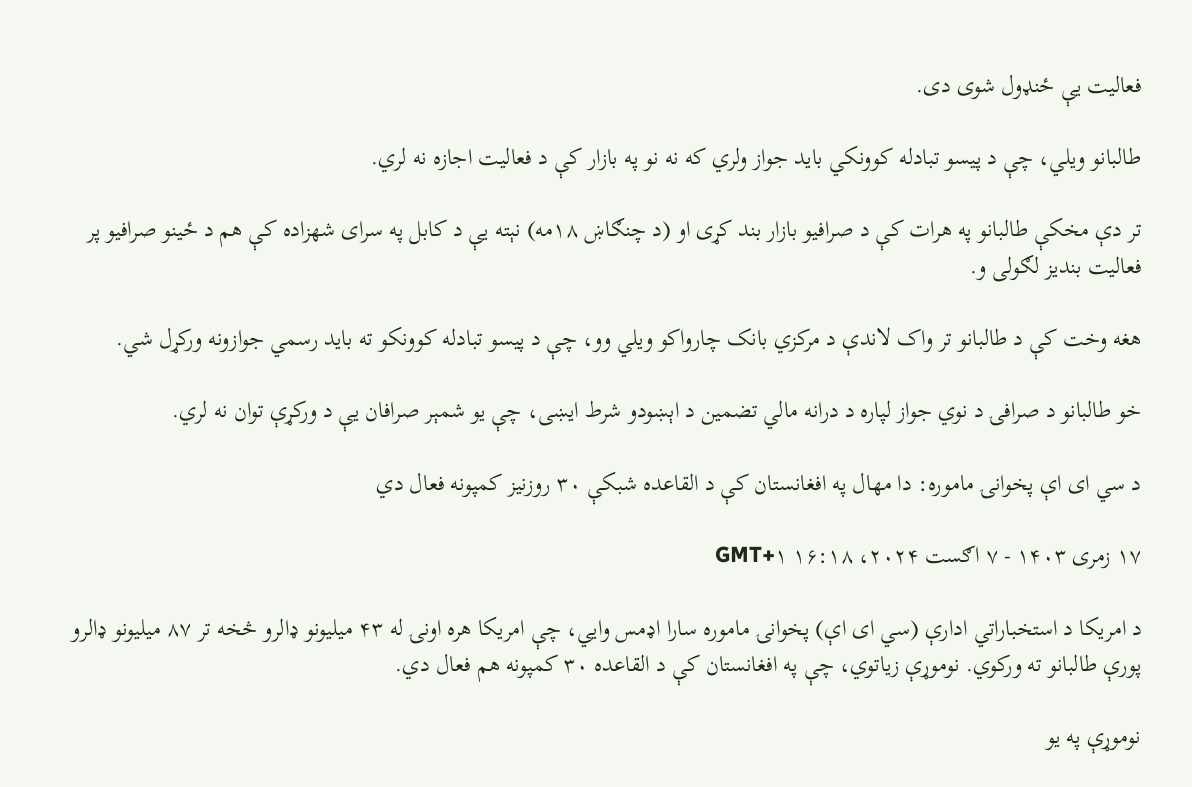فعاليت یې ځنډول شوی دی.

طالبانو ویلي، چې د پیسو تبادله کوونکي باید جواز ولري که نه نو په بازار کې د فعالیت اجازه نه لري.

تر دې مخکې طالبانو په هرات کې د صرافيو بازار بند کړی او (د چنګاښ ۱۸مه) نېته يې د کابل په سرای شهزاده کې هم د ځينو صرافيو پر فعاليت بنديز لګولی و.

هغه وخت کې د طالبانو تر واک لاندې د مرکزي بانک چارواکو ویلي وو، چې د پیسو تبادله کوونکو ته باید رسمي جوازونه ورکړل شي.

خو طالبانو د صرافۍ د نوي جواز لپاره د درانه مالي تضمین د اېښودو شرط ایښی، چې یو شمېر صرافان یې د ورکړې توان نه لري.

د سي ای اې پخوانۍ ماموره: دا مهال په افغانستان کې د القاعده شبکې ۳۰ روزنیز کمپونه فعال دي

۱۷ زمری ۱۴۰۳ - ۷ اګست ۲۰۲۴، ۱۶:۱۸ GMT+۱

د امریکا د استخباراتي ادارې (سي ای اې) پخوانۍ ماموره سارا اډمس وايي، چې امریکا هره اونۍ له ۴۳ میلیونو ډالرو څخه تر ۸۷ میلیونو ډالرو پورې طالبانو ته ورکوي. نوموړې زیاتوي، چې په افغانستان کې د القاعده ۳۰ کمپونه هم فعال دي.

نوموړې په یو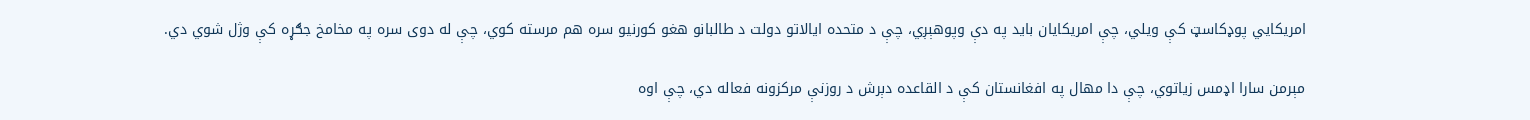امریکايي پوډکاسټ کې ویلي، چې امریکایان باید په دې وپوهېږي، چې د متحده ایالاتو دولت د طالبانو هغو کورنیو سره هم مرسته کوي، چې له دوی سره په مخامخ جګړه کې وژل شوي دي.

مېرمن سارا اډمس زیاتوي، چې دا مهال په افغانستان کې د القاعده دېرش د روزنې مرکزونه فعاله دي، چې اوه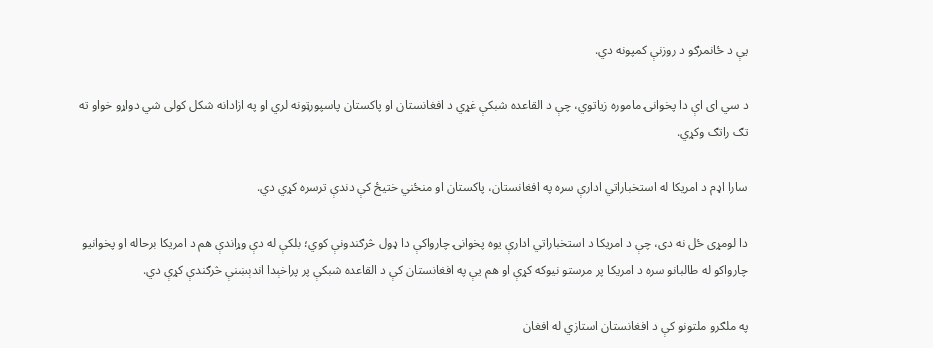یې د ځانمرګو د روزنې کمپونه دي.

د سي ای اې دا پخوانۍ ماموره زیاتوي، چې د القاعده شبکې غړي د افغانستان او پاکستان پاسپورټونه لري او په ازادانه شکل کولی شي دواړو خواو ته تګ راتګ وکړي.

سارا اډم د امریکا له استخباراتي ادارې سره په افغانستان، پاکستان او منځني ختیځ کې دندې ترسره کړي دي.

دا لومړی ځل نه دی، چې د امریکا د استخباراتي ادارې یوه پخوانۍ چارواکې دا ډول څرګندونې کوي؛ بلکې له دې وړاندې هم د امریکا برحاله او پخوانیو چارواکو له طالبانو سره د امریکا پر مرستو نیوکه کړې او هم یې په افغانستان کې د القاعده شبکې پر پراخېدا اندېښنې څرګندې کړې دي.

په ملګرو ملتونو کې د افغانستان استازي له افغان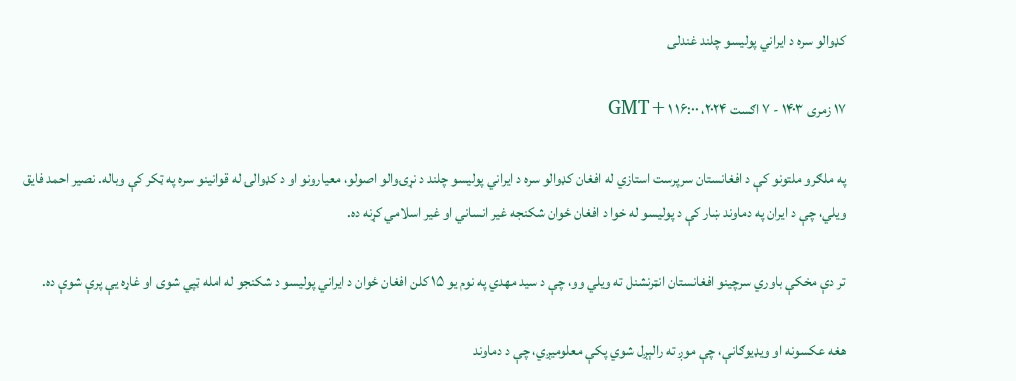کډوالو سره د ایراني پولیسو چلند غندلی

۱۷ زمری ۱۴۰۳ - ۷ اګست ۲۰۲۴، ۱۶:۰۰ GMT+۱

په ملګرو ملتونو کې د افغانستان سرپرست استازي له افغان کډوالو سره د ایراني پولیسو چلند د نړۍوالو اصولو، معیارونو او د کډوالۍ له قوانینو سره په ټکر کې وباله. نصیر احمد فایق ويلي، چې د ایران په دماوند ښار کې د پولیسو له خوا د افغان ځوان شکنجه غیر انساني او غیر اسلامي کړنه ده.

تر دې مخکې باوري سرچینو افغانستان انټرنشنل ته ویلي وو، چې د سید مهدي په نوم یو ۱۵ کلن افغان ځوان د ایراني پولیسو د شکنجو له امله ټپي شوی او غاړه یې پرې شوې ده.

هغه عکسونه او ویډیوګانې، چې موږ ته رالېږل شوي پکې معلوميږي، چې د دماوند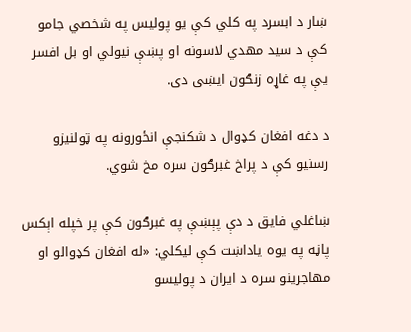ښار د ابسرد په کلي کې يو پوليس په شخصي جامو کې د سید مهدي لاسونه او پښې نیولي او بل افسر یې په غاړه زنګون ایښی دی.

د دغه افغان کډوال د شکنجې انځورونه په ټولنیزو رسنيو کې د پراخ غبرګون سره مخ شوي.

ښاغلي فایق د دې پېښې په غبرګون کې پر خپله اېکس پاڼه په يوه ياداښت کې ليکلي: «له افغان کډوالو او مهاجرینو سره د ایران د پولیسو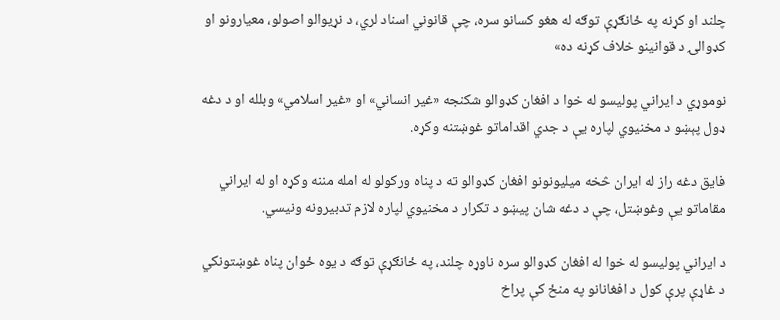چلند او کړنه په ځانګړې توګه له هغو کسانو سره، چې قانوني اسناد لري، د نړیوالو اصولو، معیارونو او کډوالۍ د قوانینو خلاف کړنه ده»

نوموړي د ايراني پوليسو له خوا د افغان کډوالو شکنجه «غير انساني» او «غير اسلامي» وبلله او د دغه ډول پېښو د مخنيوي لپاره يې د جدي اقداماتو غوښتنه وکړه.

فايق دغه راز له ايران څخه ميليونونو افغان کډوالو ته د پناه ورکولو له امله مننه وکړه او له ايراني مقاماتو يې وغوښتل، چې د دغه شان پيښو د تکرار د مخنيوي لپاره لازم تدبيرونه ونيسي.

د ایراني پولیسو له خوا له افغان کډوالو سره ناوړه چلند، په ځانګړې توګه د یوه ځوان پناه غوښتونکي د غاړې پرې کول د افغانانو په منځ کې پراخ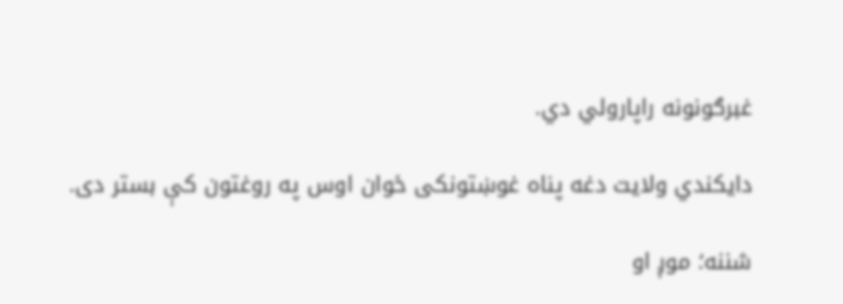غبرګونونه راپارولي دي.

دایکندي ولایت دغه پناه غوښتونکی ځوان اوس په روغتون کې بستر دی.

شننه؛ موږ او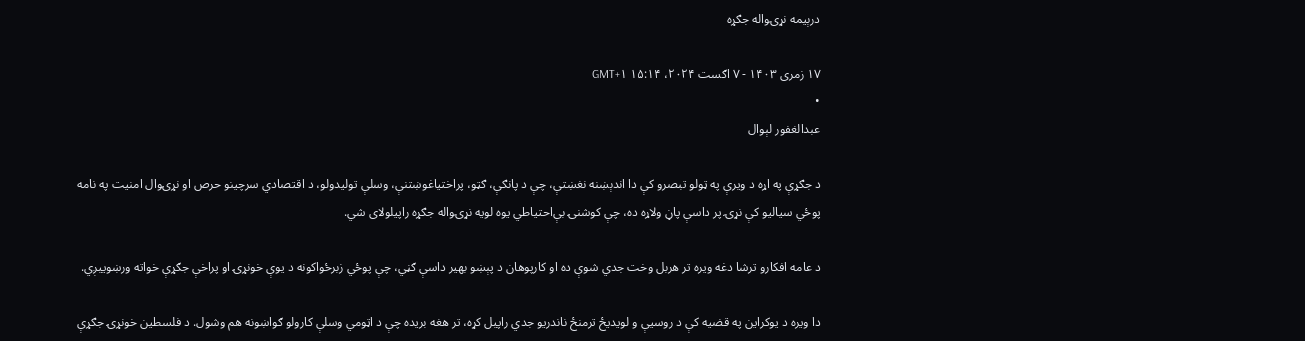درېیمه نړۍواله جګړه

۱۷ زمری ۱۴۰۳ - ۷ اګست ۲۰۲۴، ۱۵:۱۴ GMT+۱
•
عبدالغفور لېوال

د جګړې په اړه د ویرې په ټولو تبصرو کې دا اندېښنه نغښتې، چې د پانګې، ګټو، پراختیاغوښتنې، وسلې تولیدولو، د اقتصادي سرچینو حرص او نړۍوال امنیت په نامه پوځي سیالیو کې نړۍ پر داسې پاڼ ولاړه ده، چې کوشنۍ بې‌احتیاطي یوه لویه نړۍواله جګړه راپیلولای شي.

د عامه افکارو ترشا دغه ویره تر هربل وخت جدي شوې ده او کارپوهان د پېښو بهیر داسې ګڼي، چې پوځي زبرځواکونه د یوې خونړۍ او پراخې جګړې خواته ورښوییږي.

دا ویره د یوکراین په قضیه کې د روسيې و لویدیځ ترمنځ ناندریو جدي راپیل کړه، تر هغه بریده چې د اټومي وسلې کارولو ګواښونه هم وشول. د فلسطین خونړۍ جګړې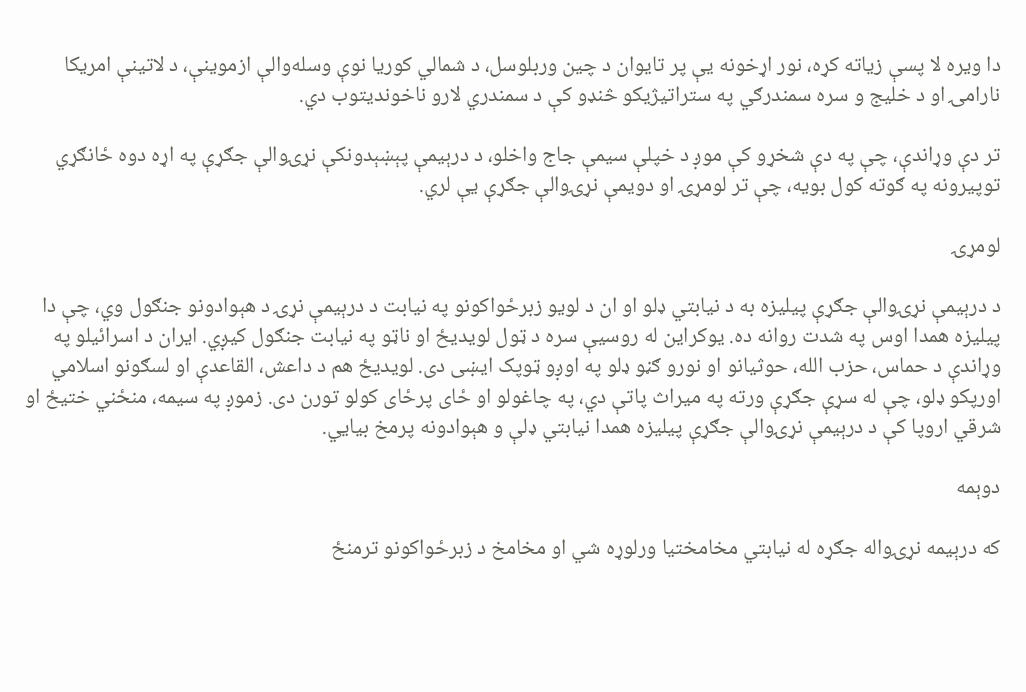دا ویره لا پسې زیاته کړه، نور اړخونه یې پر تایوان د چین وربلوسل، د شمالي کوریا نوې وسله‌والې ازموینې، د لاتینې امریکا نارامۍ او د خلیج و سره سمندرګي په ستراتيژیکو څنډو کې د سمندري لارو ناخوندیتوب دي.

تر دې وړاندې، چې په دې شخړو کې موږ د خپلې سیمې جاج واخلو، د درېیمې پېښېدونکې نړۍوالې جګړې په اړه دوه ځانګړي توپیرونه په ګوته کول بویه، چې تر لومړۍ او دویمې نړۍوالې جګړې یې لري.

لومړۍ

د درېیمې نړۍوالې جګړې پیلیزه به د نیابتي ډلو او ان د لویو زبرځواکونو په نیابت د درېیمې نړۍ د هېوادونو جنګول وي، چې دا پیلیزه همدا اوس په شدت روانه ده. یوکراین له روسیې سره د ټول لویدیځ او ناټو په نیابت جنګول کیږي. ایران د اسرائیلو په وړاندې د حماس، حزب الله، حوثیانو او نورو ګڼو ډلو په اوږو ټوپک ایښی دی. لویدیځ هم د داعش، القاعدې او لسګونو اسلامي اورپکو ډلو، چې له سړې جګړې ورته په میراث پاتې دي، په چاغولو او ځای پرځای کولو تورن دی. زموږ په سیمه، منځني ختیځ او شرقي اروپا کې د درېیمې نړۍوالې جګړې پیلیزه همدا نیابتي ډلې و هېوادونه پرمخ بیایي.

دوېمه

که درېیمه نړۍواله جګړه له نیابتي مخامختیا ورلوړه شي او مخامخ د زبرځواکونو ترمنځ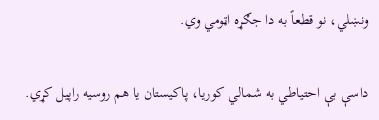ونښلي، نو قطعاً به دا جګړه اټومي وي.

داسې بې احتیاطي به شمالي کوریا، پاکیستان یا هم روسیه راپیل کړي.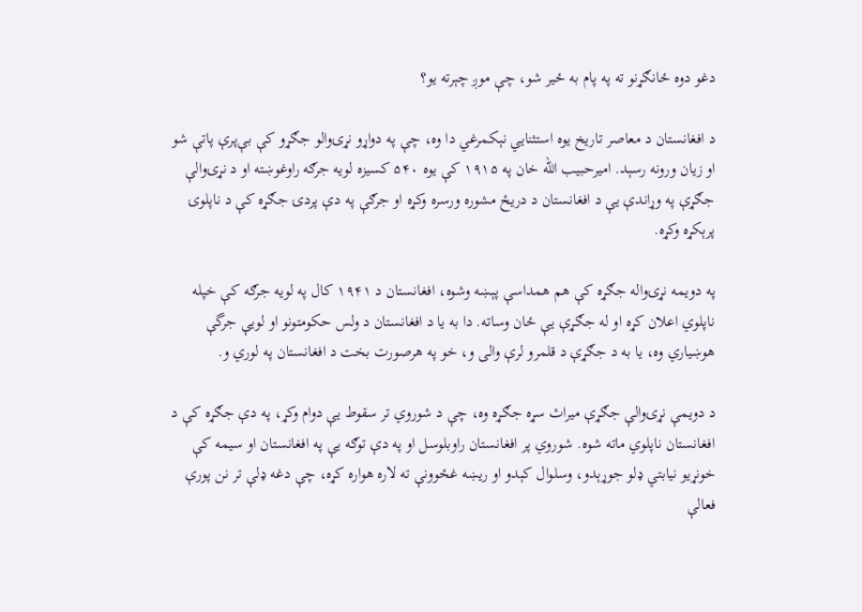دغو دوه ځانګړنو ته په پام به ځیر شو، چې موږ چېرته یو؟

د افغانستان د معاصر تاریخ یوه استثنايي نېکمرغي دا وه، چې په دواړو نړۍوالو جګړو کې بې‌پرې پاتې شو او زیان ورونه رسېد. امیرحبیب الله خان په ۱۹۱۵ کې یوه ۵۴۰ کسیزه لویه جرګه راوغوښته او د نړۍوالې جګړې په وړاندې یې د افغانستان د دریځ مشوره ورسره وکړه او جرګې په دې پردۍ جګړه کې د ناپلوۍ پرېکړه وکړه.

په دویمه نړۍواله جګړه کې هم همداسې پېښه وشوه، افغانستان د ۱۹۴۱ کال په لویه جرګه کې خپله ناپلوي اعلان کړه او له جګړې یې ځان وساته. دا به یا د افغانستان د ولس حکومتونو او لویې جرگې هوښیاري وه، یا به د جګړې د قلمرو لرې والی و، خو په هرصورت بخت د افغانستان په لوري و.

د دویمې نړۍوالې جګړې میراث سړه جګړه وه، چې د شوروي تر سقوط یې دوام وکړ، په دې جګړه کې د افغانستان ناپلوي ماته شوه. شوروي پر افغانستان راوبلوسل او په دې توګه یې په افغانستان او سیمه کې خونړیو نیابتي ډلو جوړېدو، وسلوال کېدو او ريښه غځوونې ته لاره هواره کړه، چې دغه ډلې تر نن پورې فعالې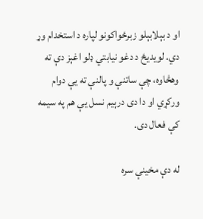او د بېلابېلو زبرځواکونو لپاره د استخدام وړ دي. لویدیځ د دغو نیابتي ډلو اغېز دې ته وهڅاوه، چې ساتنې و پالنې ته یې دوام ورکړي او دا دی درېیم نسل یې هم په سیمه کې فعال دی.

له دې مخینې سره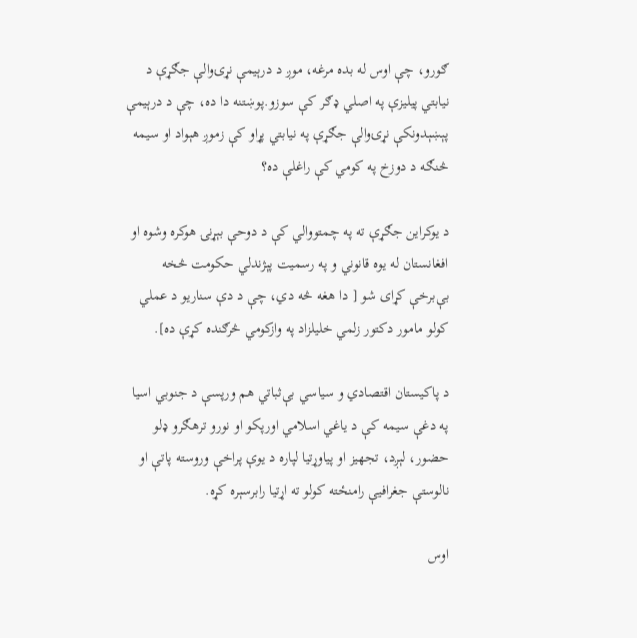ګورو، چې اوس له بده مرغه، موږ د درېیمې نړۍوالې جګړې د نیابتي پیلیزې په اصلي ډګر کې سوزو.پوښتنه دا ده، چې د درېیمې پېښېدونکې نړۍوالې جګړې په نیابتي پړاو کې زموږ هېواد او سیمه څنګه د دوزخ په کومي کې راغلې ده؟

د یوکراین جګړې ته په چمتووالي کې د دوحې بېړنۍ هوکره وشوه او افغانستان له یوه قانوني و په رسمیت پېژندلي حکومت څخه بې‌برخې کړای شو [ دا هغه څه دي، چې د دې سناریو د عملي کولو مامور دکتور زلمي خلیلزاد په وازکومي څرګنده کړې ده].

د پاکیستان اقتصادي و سیاسي بې‌ثباتي هم ورپسې د جنوبي اسیا په دغې سیمه کې د یاغي اسلامي اورپکو او نورو ترهګرو ډلو حضور، لېږد، تجهیز او پیاوړتیا لپاره د یوې پراخې وروسته پاتې او نالوستې جغرافیې رامنځته کولو ته اړتیا رابرسېره کړه.

اوس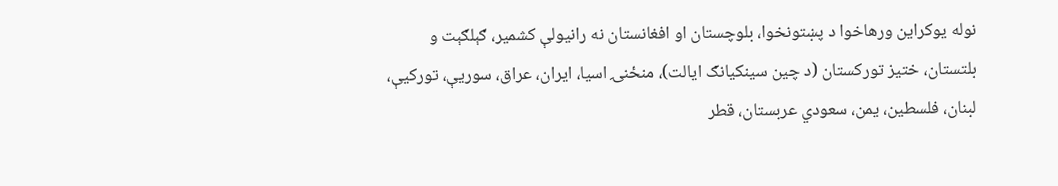نوله یوکراین ورهاخوا د پښتونخوا، بلوچستان او افغانستان نه رانیولې کشمیر، ګېلګېت و بلتستان، ختیز تورکستان (د چین سینکیانګ ایالت)، منځنۍ اسیا، ایران، عراق، سوریې، تورکیې، لبنان، فلسطین، یمن، سعودي عربستان، قطر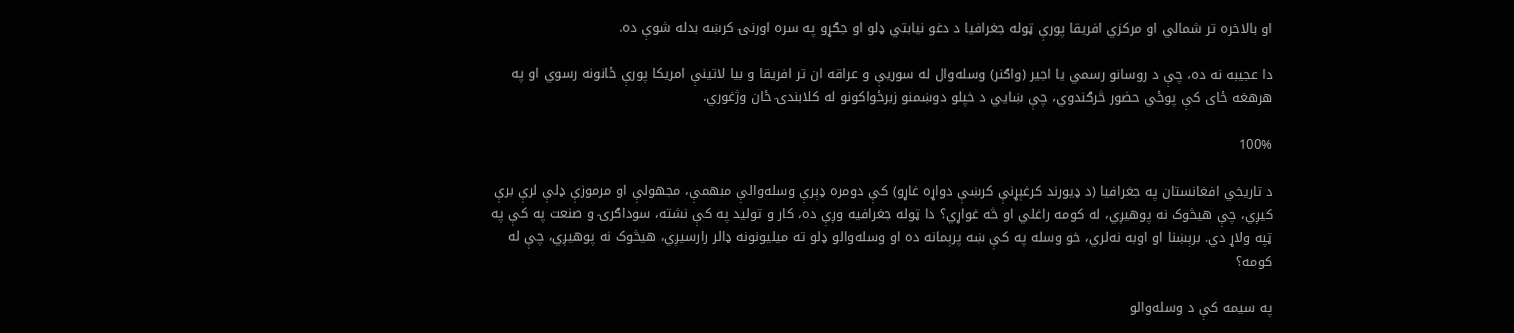او بالاخره تر شمالي او مرکزي افریقا پورې ټوله جغرافیا د دغو نیابتي ډلو او جګړو په سره اورنۍ کرښه بدله شوې ده.

دا عجیبه نه ده، چې د روسانو رسمي یا اجیر (واګنر) وسله‌وال له سوریې و عراقه ان تر افریقا و بیا لاتینې امریکا پورې ځانونه رسوي او په هرهغه ځای کې پوځي حضور څرګندوي، چې ښايي د خپلو دوښمنو زبرځواکونو له کلابندۍ ځان وژغوري.

100%

د تاریخي افغانستان په جغرافیا (د ډیورند کرغېړنې کرښې دواړه غاړو) کې دومره ډېرې وسله‌والې مبهمې، مجهولې او مرموزې ډلې لرې برې کیږي، چې هیڅوک نه پوهیږي، له کومه راغلي او څه غواړي؟ دا ټوله جغرافیه وږې ده، کار و تولید په کې نشته، سوداګرۍ و صنعت په کې په ټپه ولاړ دي. برېښنا او اوبه نه‌لري، خو وسله په کې ښه پرېمانه ده او وسله‌والو ډلو ته میلیونونه ډالر رارسیږي، هيڅوک نه پوهیږي، چې له کومه؟

په سیمه کې د وسله‌والو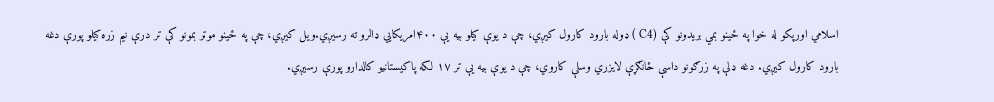اسلامي اورپکو له خوا په ځینو بمي بریدونو کې (C4 ) ډوله بارود کارول کیږي، چې د یوې کیلو بیه یې ۴۰۰امریکايي ډالرو ته رسیږي.ویل کیږي، چې په ځینو موټر بمونو کې تر درې نیم زره کیلو پورې دغه بارود کارول کیږي. دغه ډلې په زرګونو داسې ځانګړې لایزري وسلې کاروي، چې د یوې بیه یې تر ۱۷ لکه پاکیستانیو کالدارو پورې رسیږي.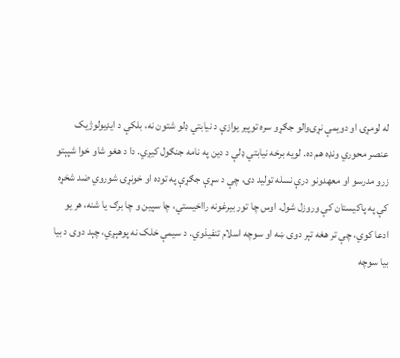له لومړۍ او دویمې نړۍوالو جګړو سره توپیر یوازې د نیابتي ډلو شتون نه، بلکې د ایډیولوژیک عنصر محوري ونډه هم ده. لویه برخه نیابتي ډلې د دین په نامه جنګول کیږي. دا د هغو شاو خوا شپېتو زرو مدرسو او معهدونو درې نسله تولید دی، چې د سړې جګړې په توده او خونړۍ شوروي ضد شخړه کې په پاکیستان کې وروزل شول. اوس چا تور بیرغونه رااخیستي، چا سپین و چا برګ یا شنه، هر یو ادعا کوي، چې تر هغه تېر دوی ښه او سوچه اسلام تنفیذوي. د سیمې خلک نه پوهېږي، چېد دوی د بیا بیا سوچه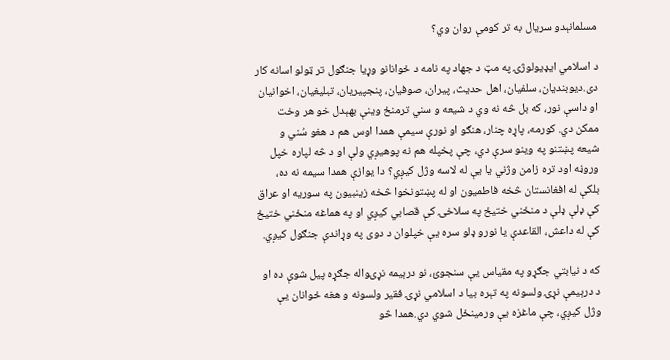مسلمانېدو سریال به تر کومې روان وي؟

د اسلامي ايډیولوژۍ په مټ د جهاد په نامه د ځوانانو وړیا جنګول تر ټولو اسانه کار دی.دیوبندیان، سلفیان، اهل حدیث، پیران، صوفیان، پنجپیریان، تبلیغیان، اخوانیان او داسې نور، که بل څه نه وي د شیعه و سني ترمنځ وینې بهېدل خو هر وخت ممکن دي. کورمه، پاړه چنار، هنګو او نورې سیمې همدا اوس هم د هغو سُني و شیعه پښتنو په وینو سرې دي، چې پخپله هم نه پوهیږي ولې او د څه لپاره خپل وروڼه اود تره زامن وژني یا یې له لاسه وژل کیږي؟ دا یوازې همدا سیمه نه ده، بلکې له افغانستان څخه فاطمیون او له پښتونخوا څخه زینبیون په سوریه او عراق کې ډلې ډلې د منځني ختیځ په سلاخۍ کې قصابي کیږي او په هماغه منځني ختیځ کې له داعش، القاعدې یا نورو ډلو سره یې خپلوان د دوی په وړاندې جنګول کیږي.

که د نیابتي جګړو په مقیاس یې سنجوئ، نو درېیمه نړۍواله جګړه پیل شوې ده او د درېیمې نړۍ ولسونه په تېره بیا د اسلامي نړۍ فقیر ولسونه و هغه ځوانان یې وژل کیږي، چې ماغزه یې ورمینځل شوي دي.همدا څو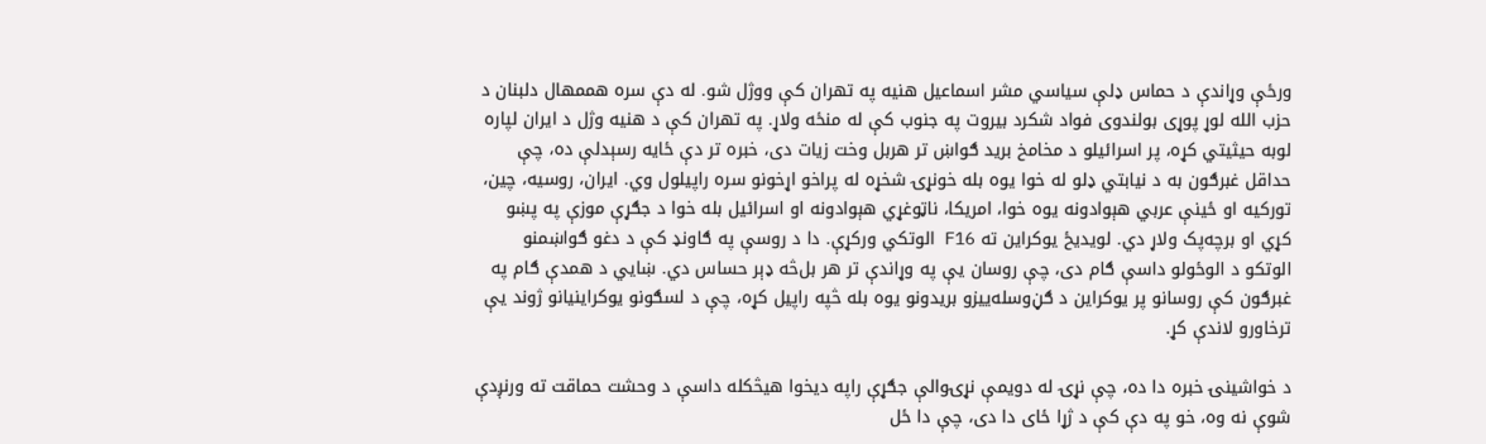ورځې وړاندې د حماس ډلې سیاسي مشر اسماعیل هنیه په تهران کې ووژل شو. له دې سره هممهال دلبنان د حزب الله لوړ پوړی بولندوی فواد شکرد بیروت په جنوب کې له منځه ولاړ. په تهران کې د هنیه وژل د ایران لپاره لوبه حیثیتي کړه، پر اسرائیلو د مخامخ برید ګواښ تر هربل وخت زیات دی، خبره تر دې ځایه رسېدلې ده، چې حداقل غبرګون به د نیابتي ډلو له خوا یوه بله خونړۍ شخړه له پراخو اړخونو سره راپیلول وي. ایران، روسیه، چین، تورکیه او ځینې عربي هېوادونه یوه خوا، امریکا، ناټوغړي هېوادونه او اسرائیل بله خوا د جګړې موزې په پښو کړي او برچه‌پک ولاړ دي. لویدیځ یوکراین ته F16 الوتکي ورکړې. دا د روسې په ګاونډ کې د دغو ګواښمنو الوتکو د الوځولو داسې ګام دی، چې روسان یې په وړاندې تر هر بل‌څه ډېر حساس دي. ښايي د همدې ګام په غبرګون کې روسانو پر یوکراین د ګڼ‌وسله‌ییزو بریدونو یوه بله څپه راپیل کړه، چې د لسګونو یوکراینیانو ژوند یې ترخاورو لاندې کړ.

د خواشینۍ خبره دا ده، چې نړۍ له دویمې نړۍوالې جګړې راپه دیخوا هیڅکله داسې د وحشت حماقت ته ورنږدې شوې نه وه، خو په دې کې د ژړا ځای دا دی، چې دا ځل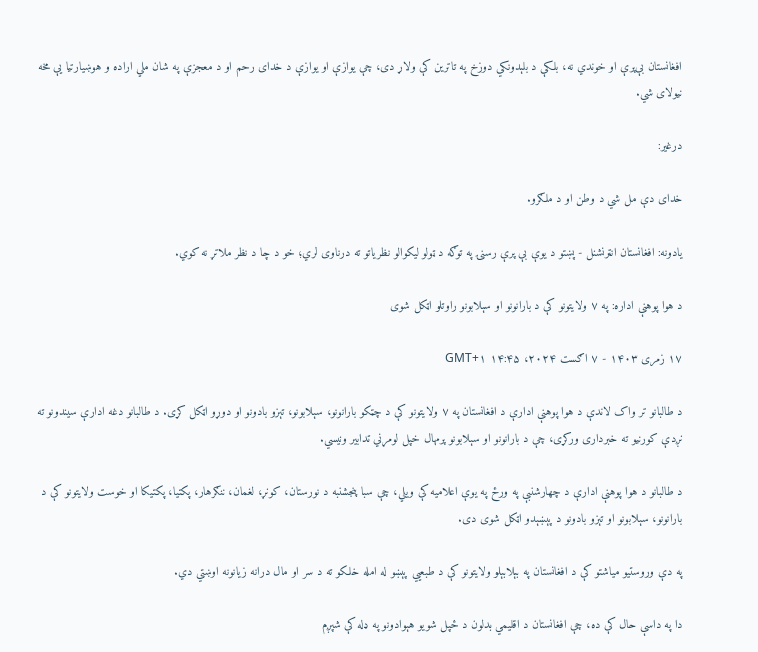افغانستان بې‌پرې او خوندي نه، بلکې د بلېدونکي دوزخ په تاترین کې ولاړ دی، چې یوازې او یوازې د خدای رحم او د معجزې په شان ملي اراده و هوښیارتیا یې مخه نیولای شي.

درغیر:

خدای دې مل شي د وطن او د ملګرو.

یادونه: افغانستان انټرنشنل - پښتو د یوې بې پرې رسنۍ په توګه د ټولو لیکوالو نظریاتو ته درناوی لري؛ خو د چا د نظر ملاتړ نه کوي.

د هوا پوهنې اداره: په ۷ ولایتونو کې د بارانونو او سېلابونو راوتلو اټکل شوی

۱۷ زمری ۱۴۰۳ - ۷ اګست ۲۰۲۴، ۱۴:۴۵ GMT+۱

د طالبانو تر واک لاندې د هوا پوهنې ادارې د افغانستان په ۷ ولایتونو کې د چټکو بارانونو، سېلابونو، تېزو بادونو او دوړو اټکل کړی. د طالبانو دغه ادارې سیندونو ته نږدې کورنیو ته خبرداری ورکړی، چې د بارانونو او سېلابونو پرمهال خپل لومړني تدابير ونيسي.

د طالبانو د هوا پوهنې ادارې د چهارشنبې په ورځ په يوې اعلاميه کې ويلي، چې سبا پنجشنبه د نورستان، کونړ، لغمان، ننګرهار، پکتيا، پکتيکا او خوست ولایتونو کې د بارانونو، سېلابونو او تېزو بادونو د پېښېدو اټکل شوی دی.

په دې وروستیو میاشتو کې د افغانستان په بېلابېلو ولایتونو کې د طبعیي پېښو له امله خلکو ته د سر او مال درانه زیانونه اوښتي دي.

دا په داسې حال کې ده، چې افغانستان د اقلیمي بدلون د ځپل شویو هېوادونو په ډله کې شپږم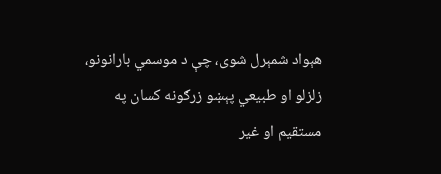هېواد شمېرل شوی، چې د موسمي بارانونو، زلزلو او طبیعي پېښو زرګونه کسان په مستقیم او غیر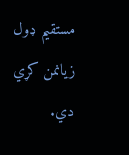مستقیم ډول زیانمن کړي دي.